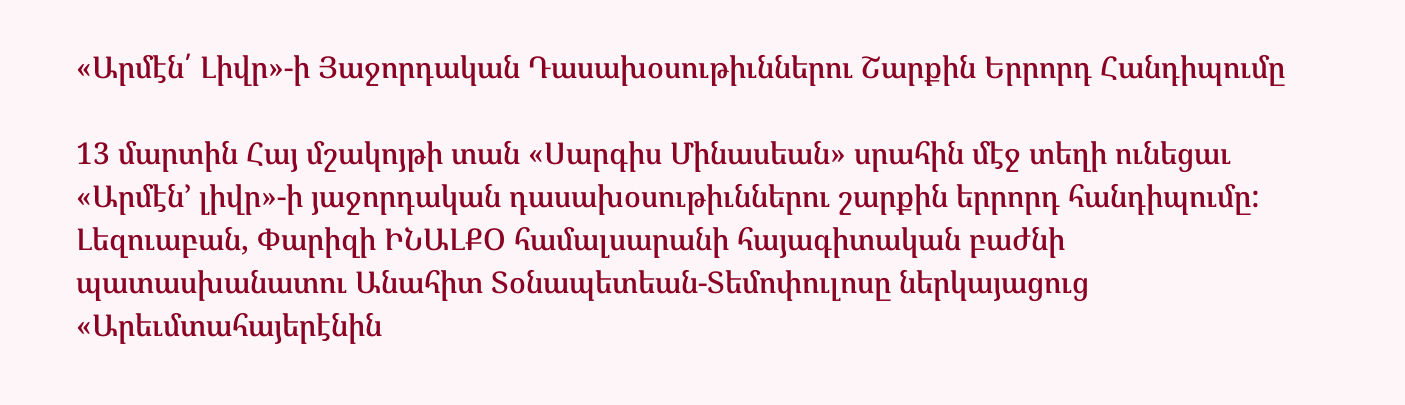«Արմէն՛ Լիվր»-ի Յաջորդական Դասախօսութիւններու Շարքին Երրորդ Հանդիպումը

13 մարտին Հայ մշակոյթի տան «Սարգիս Մինասեան» սրահին մէջ տեղի ունեցաւ «Արմէն’ լիվր»-ի յաջորդական դասախօսութիւններու շարքին երրորդ հանդիպումը: Լեզուաբան, Փարիզի ԻՆԱԼՔՕ համալսարանի հայագիտական բաժնի պատասխանատու Անահիտ Տօնապետեան-Տեմոփուլոսը ներկայացուց «Արեւմտահայերէնին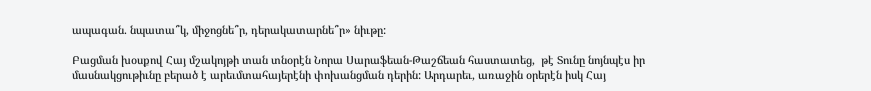ապագան. նպատա՞կ, միջոցնե՞ր, դերակատարնե՞ր» նիւթը:

Բացման խօսքով Հայ մշակոյթի տան տնօրէն Նորա Սարաֆեան-Թաշճեան հաստատեց,  թէ Տունը նոյնպէս իր մասնակցութիւնը բերած է արեւմտահայերէնի փոխանցման դերին: Արդարեւ, առաջին օրերէն իսկ Հայ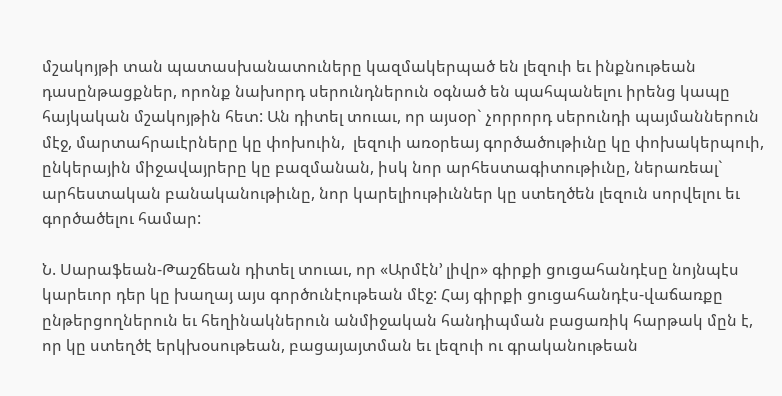մշակոյթի տան պատասխանատուները կազմակերպած են լեզուի եւ ինքնութեան դասընթացքներ, որոնք նախորդ սերունդներուն օգնած են պահպանելու իրենց կապը հայկական մշակոյթին հետ: Ան դիտել տուաւ, որ այսօր` չորրորդ սերունդի պայմաններուն մէջ, մարտահրաւէրները կը փոխուին,  լեզուի առօրեայ գործածութիւնը կը փոխակերպուի, ընկերային միջավայրերը կը բազմանան, իսկ նոր արհեստագիտութիւնը, ներառեալ` արհեստական բանականութիւնը, նոր կարելիութիւններ կը ստեղծեն լեզուն սորվելու եւ գործածելու համար:

Ն. Սարաֆեան-Թաշճեան դիտել տուաւ, որ «Արմէն’ լիվր» գիրքի ցուցահանդէսը նոյնպէս կարեւոր դեր կը խաղայ այս գործունէութեան մէջ: Հայ գիրքի ցուցահանդէս-վաճառքը ընթերցողներուն եւ հեղինակներուն անմիջական հանդիպման բացառիկ հարթակ մըն է, որ կը ստեղծէ երկխօսութեան, բացայայտման եւ լեզուի ու գրականութեան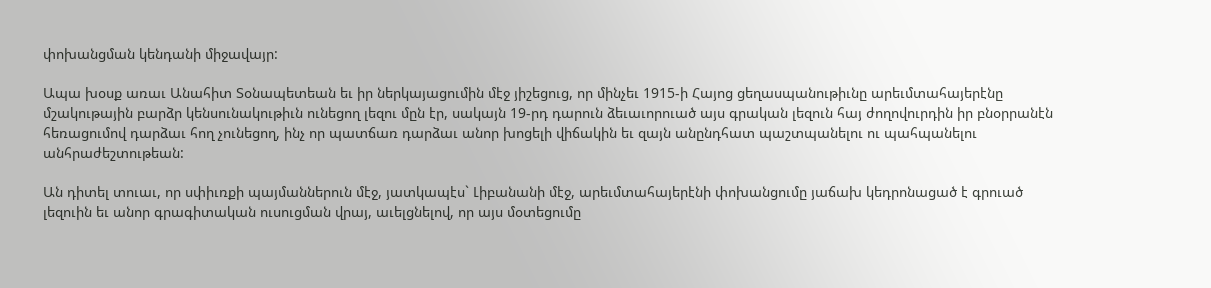փոխանցման կենդանի միջավայր:

Ապա խօսք առաւ Անահիտ Տօնապետեան եւ իր ներկայացումին մէջ յիշեցուց, որ մինչեւ 1915-ի Հայոց ցեղասպանութիւնը արեւմտահայերէնը մշակութային բարձր կենսունակութիւն ունեցող լեզու մըն էր, սակայն 19-րդ դարուն ձեւաւորուած այս գրական լեզուն հայ ժողովուրդին իր բնօրրանէն հեռացումով դարձաւ հող չունեցող, ինչ որ պատճառ դարձաւ անոր խոցելի վիճակին եւ զայն անընդհատ պաշտպանելու ու պահպանելու անհրաժեշտութեան:

Ան դիտել տուաւ, որ սփիւռքի պայմաններուն մէջ, յատկապէս` Լիբանանի մէջ, արեւմտահայերէնի փոխանցումը յաճախ կեդրոնացած է գրուած լեզուին եւ անոր գրագիտական ուսուցման վրայ, աւելցնելով, որ այս մօտեցումը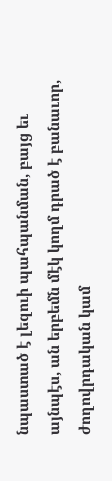նպաստած է լեզուի պահպանման, բայց եւ այնպէս, ան երբեմն մէկ կողմ դրած է բանաւոր, ժողովրդական կամ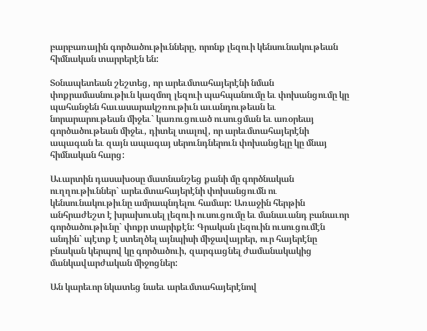բարբառային գործածութիւնները, որոնք լեզուի կենսունակութեան հիմնական տարրերէն են:

Տօնապետեան շեշտեց, որ արեւմտահայերէնի նման փոքրամասնութիւն կազմող լեզուի պահպանումը եւ փոխանցումը կը պահանջեն հաւասարակշռութիւն աւանդութեան եւ նորարարութեան միջեւ` կառուցուած ուսուցման եւ առօրեայ գործածութեան միջեւ, դիտել տալով, որ արեւմտահայերէնի ապագան եւ զայն ապագայ սերունդներուն փոխանցելը կը մնայ հիմնական հարց:

Աւարտին դասախօսը մատնանշեց քանի մը գործնական ուղղութիւններ` արեւմտահայերէնի փոխանցումն ու կենսունակութիւնը ամրապնդելու համար: Առաջին հերթին անհրաժեշտ է խրախուսել լեզուի ուսուցումը եւ մանաւանդ բանաւոր գործածութիւնը` փոքր տարիքէն: Գրական լեզուին ուսուցումէն անդին` պէտք է ստեղծել այնպիսի միջավայրեր, ուր հայերէնը բնական կերպով կը գործածուի, զարգացնել ժամանակակից մանկավարժական միջոցներ:

Ան կարեւոր նկատեց նաեւ արեւմտահայերէնով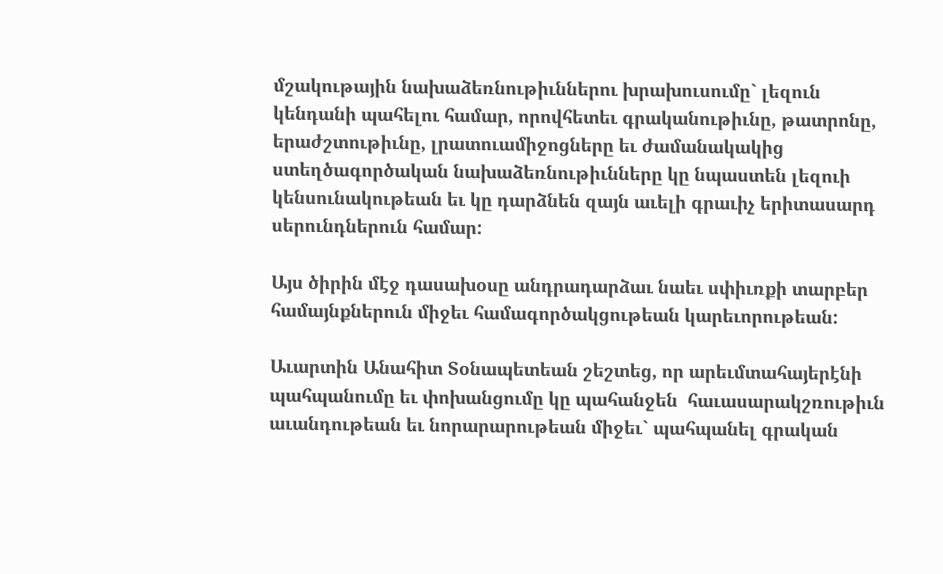մշակութային նախաձեռնութիւններու խրախուսումը` լեզուն կենդանի պահելու համար, որովհետեւ գրականութիւնը, թատրոնը, երաժշտութիւնը, լրատուամիջոցները եւ ժամանակակից ստեղծագործական նախաձեռնութիւնները կը նպաստեն լեզուի կենսունակութեան եւ կը դարձնեն զայն աւելի գրաւիչ երիտասարդ սերունդներուն համար:

Այս ծիրին մէջ դասախօսը անդրադարձաւ նաեւ սփիւռքի տարբեր համայնքներուն միջեւ համագործակցութեան կարեւորութեան:

Աւարտին Անահիտ Տօնապետեան շեշտեց, որ արեւմտահայերէնի պահպանումը եւ փոխանցումը կը պահանջեն  հաւասարակշռութիւն աւանդութեան եւ նորարարութեան միջեւ` պահպանել գրական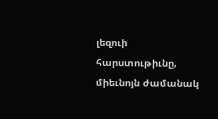լեզուի հարստութիւնը, միեւնոյն ժամանակ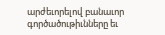արժեւորելով բանաւոր գործածութիւնները եւ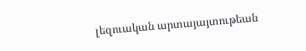լեզուական արտայայտութեան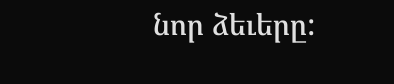նոր ձեւերը: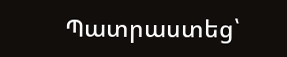Պատրաստեց՝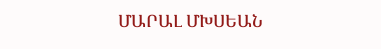ՄԱՐԱԼ ՄԽՍԵԱՆ